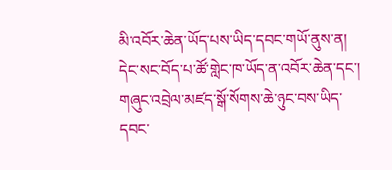མི་འབོར་ཆེན་ཡོད་པས་ཡིད་དབང་གཡོ་ནུས་ན། དེང་སང་བོད་པ་ཚོ་གླེང་ཁ་ཡོད་ན་འབོར་ཆེན་དང་། གཞུང་འབྲེལ་མཛད་སྒོ་སོགས་ཆེ་ཉུང་བས་ཡིད་དབང་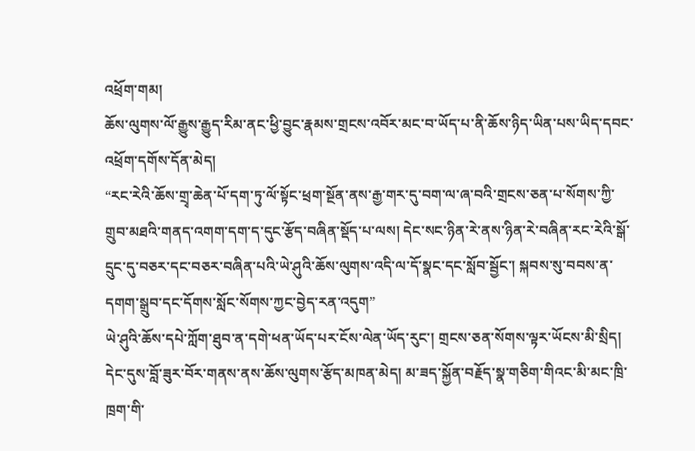འཕྲོག་གམ།
ཆོས་ལུགས་ལོ་རྒྱུས་རྒྱུད་རིམ་ནང་ཕྱི་བྱུང་རྣམས་གྲངས་འབོར་མང་བ་ཡོད་པ་ནི་ཆོས་ཉིད་ཡིན་པས་ཡིད་དབང་འཕྲོག་དགོས་དོན་མེད།
“རང་རེའི་ཆོས་གྲྭ་ཆེན་པོ་དག་ཏུ་ལོ་སྟོང་ཕྲག་སྔོན་ནས་རྒྱ་གར་དུ་བག་ལ་ཞ་བའི་གྲངས་ཅན་པ་སོགས་ཀྱི་གྲུབ་མཐའི་གནད་འགག་དག་ད་དུང་རྩོད་བཞིན་སྡོད་པ་ལས། དེང་སང་ཉིན་རེ་ནས་ཉིན་རེ་བཞིན་རང་རེའི་སྒོ་དྲུང་དུ་བཅར་དང་བཅར་བཞིན་པའི་ཡེ་ཤུའི་ཆོས་ལུགས་འདི་ལ་དོ་སྣང་དང་སློབ་སྦྱོང་། སྐབས་སུ་བབས་ན་དགག་སྒྲུབ་དང་དོགས་སློང་སོགས་ཀྱང་བྱེད་རན་འདུག”
ཡེ་ཤུའི་ཆོས་དཔེ་ཀློག་ཐུབ་ན་དགེ་ཕན་ཡོད་པར་ངོས་ལེན་ཡོད་རུང་། གྲངས་ཅན་སོགས་ལྟར་ཡོངས་མི་སྲིད། དེང་དུས་བློ་ཟུར་བོར་གནས་ནས་ཆོས་ལུགས་རྩོད་མཁན་མེད། མ་ཟད་སྐྱོན་བརྗོད་སྣ་གཅིག་གིའང་མི་མང་ཁྲི་ཁྲག་གི་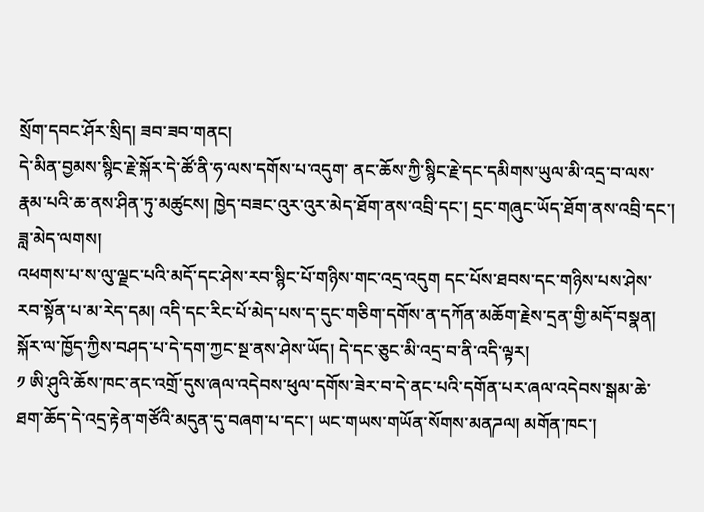སྲོག་དབང་ཤོར་སྲིད། ཟབ་ཟབ་གནང།
དེ་མིན་བྱམས་སྙིང་རྗེ་སྐོར་དེ་ཚོ་ནི་ཧ་ལས་དགོས་པ་འདུག་ ནང་ཆོས་ཀྱི་སྙིང་རྗེ་དང་དམིགས་ཡུལ་མི་འདྲ་བ་ལས་རྣམ་པའི་ཆ་ནས་ཤིན་ཏུ་མཚུངས། ཁྱེད་བཟང་འུར་འུར་མེད་ཐོག་ནས་འབྲི་དང་། དྲང་གཞུང་ཡོད་ཐོག་ནས་འབྲི་དང་།
ཟླ་མེད་ལགས།
འཕགས་པ་ས་ལུ་ལྗང་པའི་མདོ་དང་ཤེས་རབ་སྙིང་པོ་གཉིས་གང་འདྲ་འདུག དང་པོས་ཐབས་དང་གཉིས་པས་ཤེས་རབ་སྟོན་པ་མ་རེད་དམ། འདི་དང་རིང་པོ་མེད་པས་ད་དུང་གཅིག་དགོས་ན་དཀོན་མཆོག་རྗེས་དྲན་གྱི་མདོ་བསྣན།
སྐོར་ལ་ཁྱོད་ཀྱིས་བཤད་པ་དེ་དག་ཀྱང་སྔ་ནས་ཤེས་ཡོད། དེ་དང་ཅུང་མི་འདྲ་བ་ནི་འདི་ལྟར།
༡ ཨི་ཤུའི་ཆོས་ཁང་ནང་འགྲོ་དུས་ཞལ་འདེབས་ཕུལ་དགོས་ཟེར་བ་དེ་ནང་པའི་དགོན་པར་ཞལ་འདེབས་སྒམ་ཆེ་ཐག་ཆོད་དེ་འདྲ་རྟེན་གཙོའི་མདུན་དུ་བཞག་པ་དང་། ཡང་གཡས་གཡོན་སོགས་མནཌལ། མགོན་ཁང་།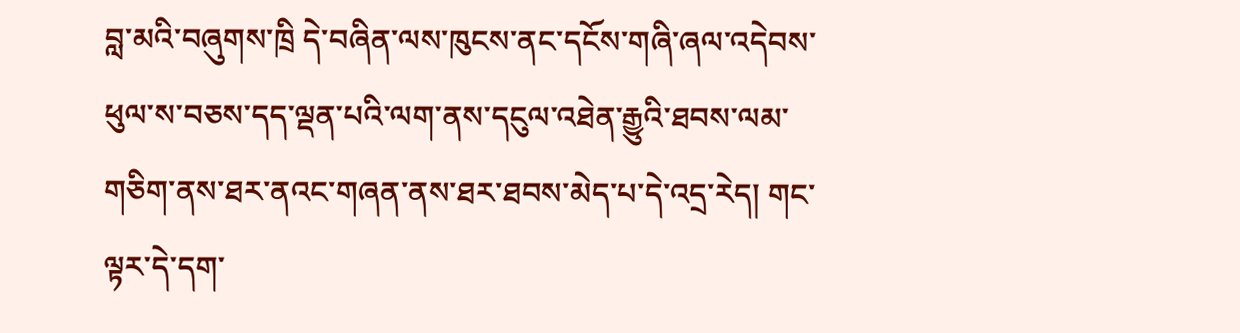བླ་མའི་བཞུགས་ཁྲི དེ་བཞིན་ལས་ཁུངས་ནང་དངོས་གཞི་ཞལ་འདེབས་ཕུལ་ས་བཅས་དད་ལྡན་པའི་ལག་ནས་དངུལ་འཐེན་རྒྱུའི་ཐབས་ལམ་གཅིག་ནས་ཐར་ནའང་གཞན་ནས་ཐར་ཐབས་མེད་པ་དེ་འདྲ་རེད། གང་ལྟར་དེ་དག་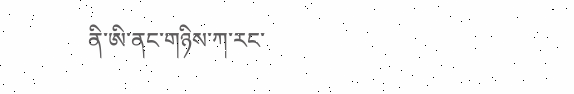ནི་ཨི་ནང་གཉིས་ཀ་རང་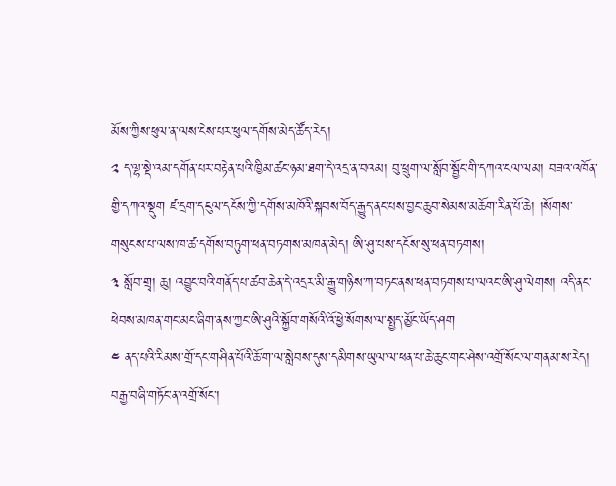མོས་ཀྱིས་ཕུལ་ན་ལས་ངེས་པར་ཕུལ་དགོས་མེད་ཚོད་རེད།
༢ ད་ལྷ་སྡེ་འམ་དགོན་པར་བརྟེན་པའི་ཁྱིམ་ཚང་ཉམ་ཐག་དེ་འདྲ་ན་བའམ། བུ་ཕྲུག་ལ་སློབ་སྦྱོང་གི་དཀའ་ངལ་ལམ། བཟའ་འཁོན་གྱི་དཀའ་སྡུག ཛ་དྲག་དངུལ་དངོས་ཀྱི་དགོས་མཁོའི་སྐབས་བོད་རྒྱུད་ནང་པས་བྱང་ཆུབ་སེམས་མཆོག་རིན་པོ་ཆེ། །སོགས་གསུངས་པ་ལས་ཁ་ཚ་དགོས་བཏུག་ཕན་བཏགས་མཁན་མེད། ཨི་ཤུ་པས་དངོས་སུ་ཕན་བཏགས།
༣ སློབ་གྲྭ། ཆུ། འབྱུང་བའི་གནོད་པ་ཚབ་ཆེན་དེ་འདྲར་མི་རྒྱུ་གཉིས་ཀ་བཏང་ནས་ཕན་བཏགས་པ་ལའང་ཨི་ཤུ་ལེགས། འདི་ནང་ཕེབས་མཁན་གང་མང་ཞིག་ནས་ཀྱང་ཨི་ཤུའི་སྐྱོབ་གསོའི་འོ་ཕྱེ་སོགས་ལ་སྤྱད་མྱོང་ཡོད་ཤག
༤ ནད་པའི་རིམས་གྲོ་དང་གཤིན་པོའི་ཆོ་ག་ལ་སླེབས་དུས་དམིགས་ཡུལ་ལ་ཕན་པ་ཆེ་ཆུང་གང་ཤེས་འགྲོ་སོང་ལ་གནམ་ས་རེད། བརྒྱ་བཞི་གཏོང་ན་འགྲོ་སོང་།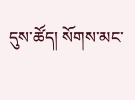དུས་ཚོད། སོགས་མང་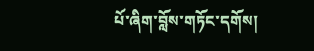པོ་ཞིག་བློས་གཏོང་དགོས།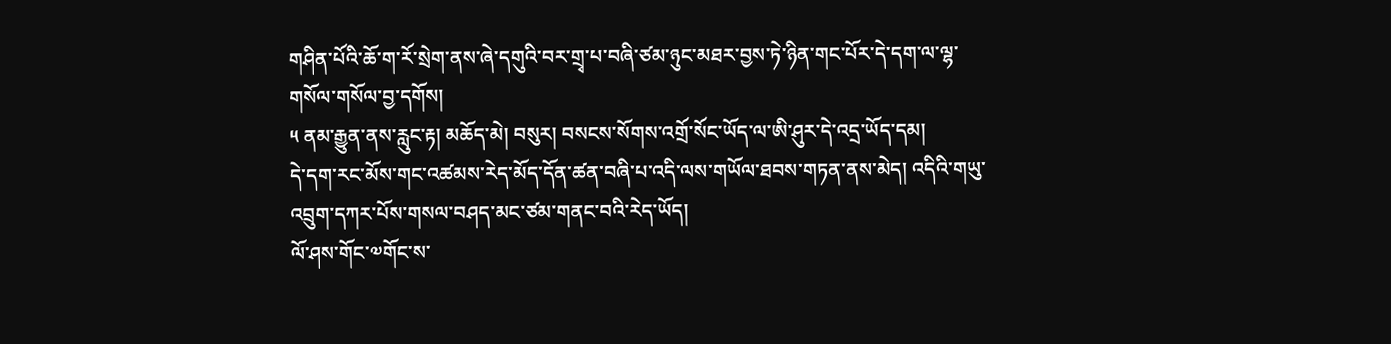གཤིན་པོའི་ཆོ་ག་རོ་སྲེག་ནས་ཞེ་དགུའི་བར་གྲྭ་པ་བཞི་ཙམ་ཉུང་མཐར་བྱས་ཏེ་ཉིན་གང་པོར་དེ་དག་ལ་ལྷ་གསོལ་གསོལ་བྱ་དགོས།
༥ ནམ་རྒྱུན་ནས་རླུང་རྟ། མཆོད་མེ། བསུར། བསངས་སོགས་འགྲོ་སོང་ཡོད་ལ་ཨི་ཤུར་དེ་འདྲ་ཡོད་དམ།
དེ་དག་རང་མོས་གང་འཚམས་རེད་མོད་དོན་ཚན་བཞི་པ་འདི་ལས་གཡོལ་ཐབས་གཏན་ནས་མེད། འདིའི་གཡུ་འབྲུག་དཀར་པོས་གསལ་བཤད་མང་ཙམ་གནང་བའི་རེད་ཡོད།
ལོ་ཤས་གོང་༧གོང་ས་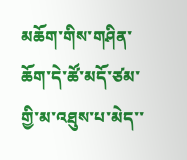མཆོག་གིས་གཤིན་ཆོག་དེ་ཚོ་མདོ་ཙམ་གྱི་མ་འཐུས་པ་མེད་་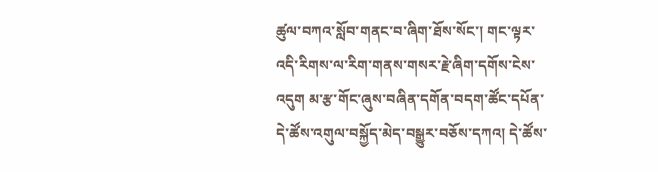ཚུལ་བཀའ་སློབ་གནང་བ་ཞིག་ཐོས་སོང་། གང་ལྟར་འདི་རིགས་ལ་རིག་གནས་གསར་རྗེ་ཞིག་དགོས་ངེས་འདུག མ་རྩ་གོང་ཞུས་བཞིན་དགོན་བདག་ཚོང་དཔོན་དེ་ཚོས་འགུལ་བསྐྱོད་མེད་བསྒྱུར་བཅོས་དཀའ། དེ་ཚོས་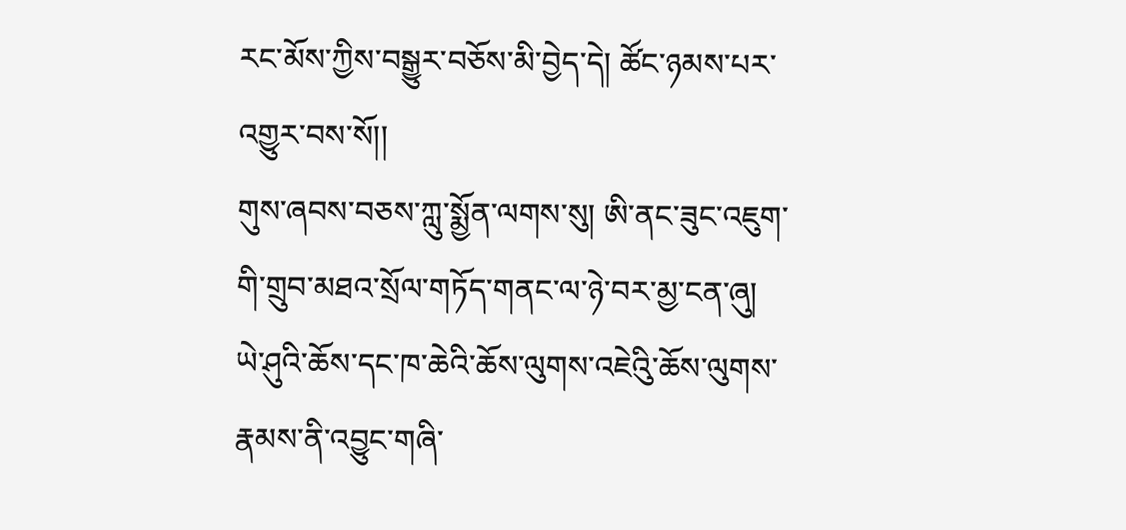རང་མོས་ཀྱིས་བསྒྱུར་བཅོས་མི་བྱེད་དེ། ཚོང་ཉམས་པར་འགྱུར་བས་སོ།།
གུས་ཞབས་བཅས་ཀླུ་སྨྱོན་ལགས་སུ། ཨི་ནང་ཟུང་འཇུག་གི་གྲུབ་མཐའ་སྲོལ་གཏོད་གནང་ལ་ཉེ་བར་མྱ་ངན་ཞུ།
ཡེ་ཤུའི་ཆོས་དང་ཁ་ཆེའི་ཆོས་ལུགས་འཇེའིུ་ཆོས་ལུགས་རྣམས་ནི་འབྱུང་གཞི་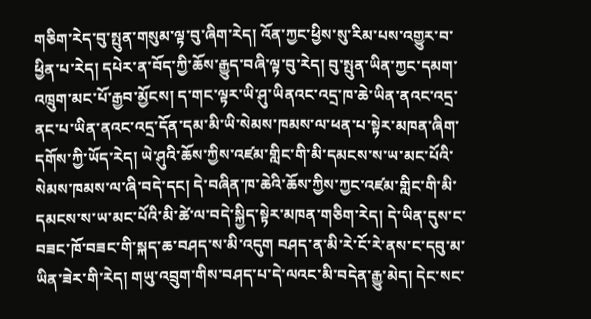གཅིག་རེད་བུ་སྤུན་གསུམ་ལྟ་བུ་ཞིག་རེད། འོན་ཀྱང་ཕྱིས་སུ་རིམ་པས་འགྱུར་བ་ཕྱིན་པ་རེད། དཔེར་ན་བོད་ཀྱི་ཆོས་རྒྱུད་བཞི་ལྟ་བུ་རེད། བུ་སྤུན་ཡིན་ཀྱང་དམག་འཁྲུག་མང་པོ་རྒྱབ་མྱོངས། ད་གང་ལྟར་ཡི་ཤུ་ཡིནའང་འདྲ་ཁ་ཆེ་ཡིན་ནའང་འདྲ་ནང་པ་ཡིན་ནའང་འདྲ་དོན་དམ་མི་ཡི་སེམས་ཁམས་ལ་ཕན་པ་སྟེར་མཁན་ཞིག་དགོས་ཀྱི་ཡོད་རེད། ཡེ་ཤུའི་ཆོས་ཀྱིས་འཛམ་གླིང་གི་མི་དམངས་ས་ཡ་མང་པོའི་སེམས་ཁམས་ལ་ཞི་བདེ་དང། དེ་བཞིན་ཁ་ཆེའི་ཆོས་ཀྱིས་ཀྱང་འཛམ་གླིང་གི་མི་དམངས་ས་ཡ་མང་པོའི་མི་ཚེ་ལ་བདེ་སྐྱིད་སྟེར་མཁན་གཅིག་རེད། དེ་ཡིན་དུས་ང་བཟང་ཁོ་བཟང་གི་སྐད་ཆ་བཤད་ས་མི་འདུག བཤད་ན་མི་རེ་ངོ་རེ་ནས་ང་དབུ་མ་ཡིན་ཟེར་གི་རེད། གཡུ་འབྲུག་གིས་བཤད་པ་དེ་ལའང་མི་བདེན་རྒྱུ་མེད། དེང་སང་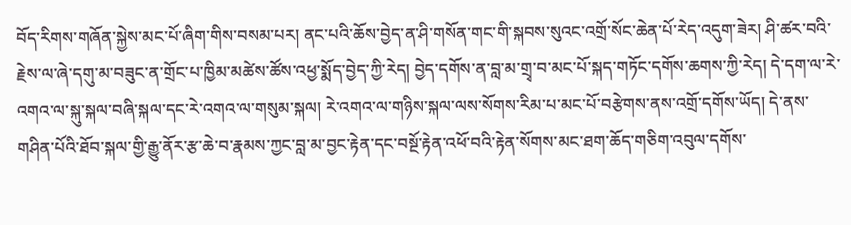བོད་རིགས་གཞོན་སྐྱེས་མང་པོ་ཞིག་གིས་བསམ་པར། ནང་པའི་ཆོས་བྱེད་ན་ཤི་གསོན་གང་གི་སྐབས་སུའང་འགྲོ་སོང་ཆེན་པོ་རེད་འདུག་ཟེར། ཤི་ཚར་བའི་རྗེས་ལ་ཞེ་དགུ་མ་བཟུང་ན་གྲོང་པ་ཁྱིམ་མཚེས་ཚོས་འཕྱ་སྨོད་བྱེད་ཀྱི་རེད། བྱེད་དགོས་ན་བླ་མ་གྲྭ་བ་མང་པོ་སྐད་གཏོང་དགོས་ཆགས་ཀྱི་རེད། དེ་དག་ལ་རེ་འགའ་ལ་སྐུ་སྐལ་བཞི་སྐལ་དང་རེ་འགའ་ལ་གསུམ་སྐལ། རེ་འགའ་ལ་གཉིས་སྐལ་ལས་སོགས་རིམ་པ་མང་པོ་བརྩེགས་ནས་འགྲོ་དགོས་ཡོད། དེ་ནས་གཤིན་པོའི་ཐོབ་སྐལ་གྱི་རྒྱུ་ནོར་རྩ་ཆེ་བ་རྣམས་ཀྱང་བླ་མ་བྱང་རྟེན་དང་བསྔོ་རྟེན་འཕོ་བའི་རྟེན་སོགས་མང་ཐག་ཆོད་གཅིག་འབུལ་དགོས་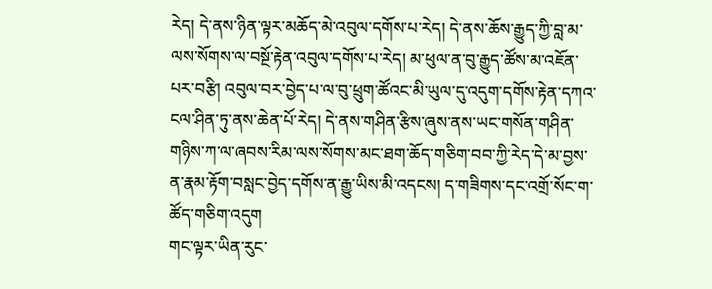རེད། དེ་ནས་ཉིན་ལྟར་མཆོད་མེ་འབུལ་དགོས་པ་རེད། དེ་ནས་ཆོས་རྒྱུད་ཀྱི་བླ་མ་ལས་སོགས་ལ་བསྔོ་རྟེན་འབུལ་དགོས་པ་རེད། མ་ཕུལ་ན་བུ་རྒྱུད་ཚོས་མ་འཇོན་པར་བརྩི། འབུལ་བར་བྱེད་པ་ལ་བུ་ཕྲུག་ཚོའང་མི་ཡུལ་དུ་འདུག་དགོས་རྟེན་དཀའ་ངལ་ཤིན་ཏུ་ནས་ཆེན་པོ་རེད། དེ་ནས་གཤིན་རྩིས་ཞུས་ནས་ཡང་གསོན་གཤིན་གཉིས་ཀ་ལ་ཞབས་རིམ་ལས་སོགས་མང་ཐག་ཆོད་གཅིག་བབ་ཀྱི་རེད་དེ་མ་བྱས་ན་རྣམ་རྟོག་བསླང་བྱེད་དགོས་ན་རྒྱུ་ཡིས་མི་འདངས། ད་གཟིགས་དང་འགྲོ་སོང་ག་ཚོད་གཅིག་འདུག
གང་ལྟར་ཡིན་རུང་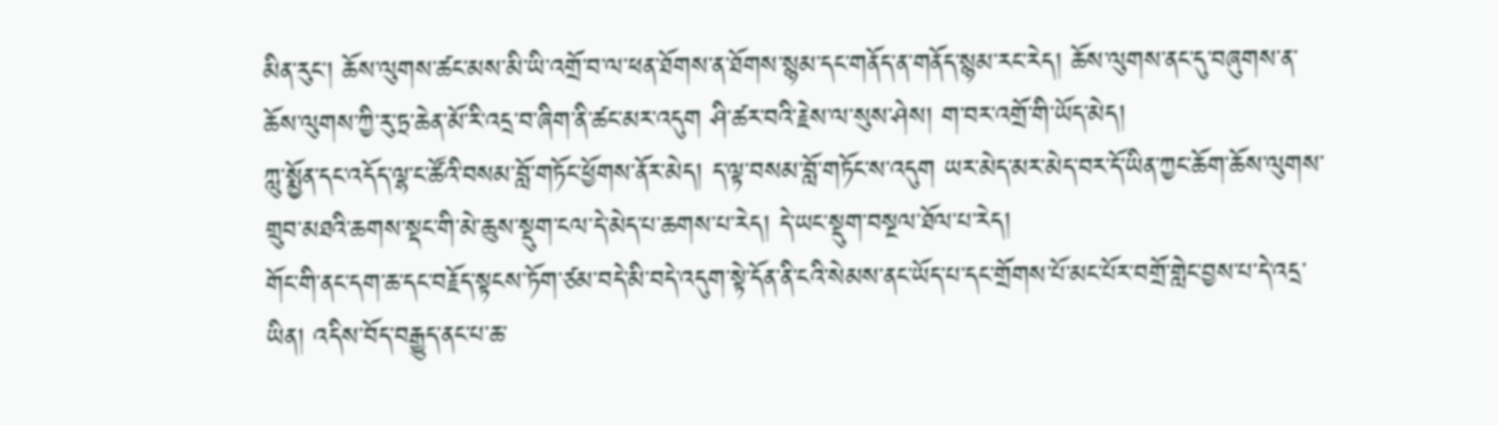མིན་རུང། ཆོས་ལུགས་ཚང་མས་མི་ཡི་འགྲོ་བ་ལ་ཕན་ཐོགས་ན་ཐོགས་སྙམ་དང་གནོད་ན་གནོད་སྙམ་རང་རེད། ཆོས་ལུགས་ནང་དུ་བཞུགས་ན་ཆོས་ལུགས་ཀྱི་རུ་ཏྲ་ཆེན་མོ་རི་འདྲ་བ་ཞིག་ནི་ཚང་མར་འདུག ཤི་ཚར་བའི་རྗེས་ལ་སུས་ཤེས། ག་བར་འགྲོ་གི་ཡོད་མེད།
ཀླུ་སྨྱོན་དང་འདོད་ལྷ་ང་ཚོའི་བསམ་བློ་གཏོང་ཕྱོགས་ནོར་མེད། ད་ལྟ་བསམ་བློ་གཏོང་ས་འདུག ཡར་མེད་མར་མེད་བར་དོ་ཡིན་ཀྱང་ཆོག་ཆོས་ལུགས་གྲུབ་མཐའི་ཆགས་སྡང་གི་མེ་ཆུས་སྡུག་ངལ་དེ་མེད་པ་ཆགས་པ་རེད། དེ་ཡང་སྡུག་བསྔལ་ཐོལ་པ་རེད།
གོང་གི་ནང་དག་ཆ་དང་བརྗོད་སྟངས་ཏོག་ཙམ་བདེ་མི་བདེ་འདུག་སྟེ་དོན་ནི་ངའི་སེམས་ནང་ཡོད་པ་དང་གྲོགས་པོ་མང་པོར་བགྲོ་གླེང་བྱས་པ་དེ་འདྲ་ཡིན། འདིས་བོད་བརྒྱུད་ནང་པ་ཆ་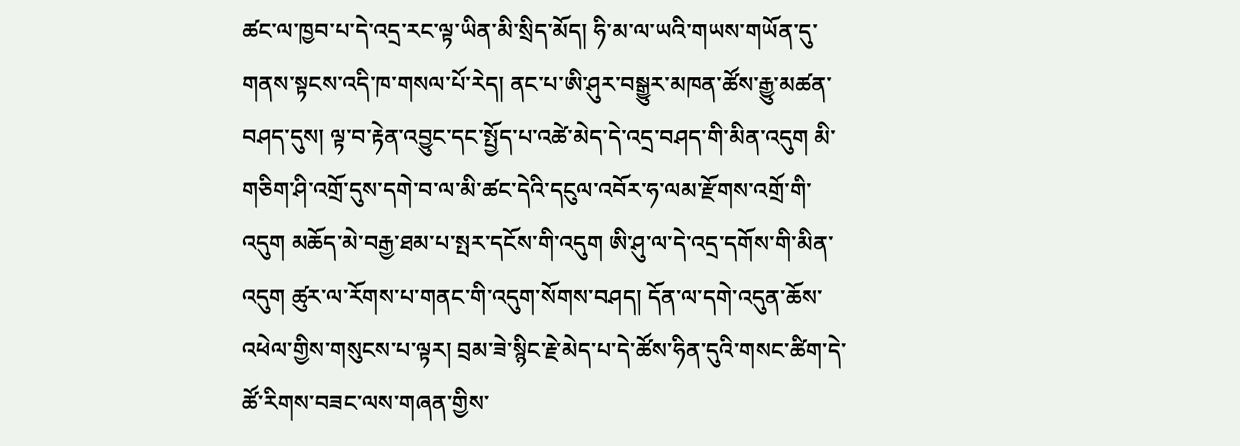ཚང་ལ་ཁྱབ་པ་དེ་འདྲ་རང་ལྟ་ཡིན་མི་སྲིད་མོད། ཧི་མ་ལ་ཡའི་གཡས་གཡོན་དུ་གནས་སྟངས་འདི་ཁ་གསལ་པོ་རེད། ནང་པ་ཨི་ཤུར་བསྒྱུར་མཁན་ཚོས་རྒྱུ་མཚན་བཤད་དུས། ལྟ་བ་རྟེན་འབྱུང་དང་སྤྱོད་པ་འཚེ་མེད་དེ་འདྲ་བཤད་གི་མིན་འདུག མི་གཅིག་ཤི་འགྲོ་དུས་དགེ་བ་ལ་མི་ཚང་དེའི་དངུལ་འབོར་ཧ་ལམ་རྫོགས་འགྲོ་གི་འདུག མཆོད་མེ་བརྒྱ་ཐམ་པ་སྤར་དངོས་གི་འདུག ཨི་ཤུ་ལ་དེ་འདྲ་དགོས་གི་མིན་འདུག ཚུར་ལ་རོགས་པ་གནང་གི་འདུག་སོགས་བཤད། དོན་ལ་དགེ་འདུན་ཆོས་འཕེལ་གྱིས་གསུངས་པ་ལྟར། བྲམ་ཟེ་སྙིང་རྗེ་མེད་པ་དེ་ཚོས་ཧིན་དུའི་གསང་ཚིག་དེ་ཚོ་རིགས་བཟང་ལས་གཞན་གྱིས་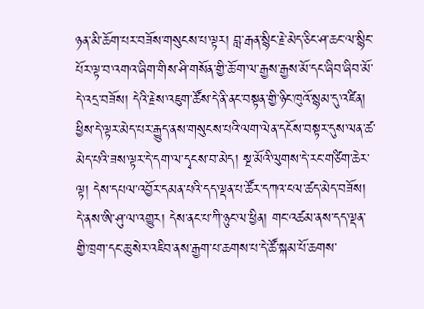ཉན་མི་ཆོག་པར་བཟོས་གསུངས་པ་ལྟར། བླ་རྒན་སྙིང་རྗེ་མེད་ཅིང་ཤ་ཆང་ལ་སྙིང་པོར་ལྟ་བ་འགའ་ཞིག་གིས་ཤི་གསོན་གྱི་ཆོ་ག་ལ་རྒྱས་རྒྱས་མོ་དང་ཞིབ་ཞིབ་མོ་དེ་འདྲ་བཟོས། དེའི་རྗེས་འཇུག་ཚོས་དེ་ནི་ནང་བསྟན་གྱི་ཉིང་ཁུའོ་སྙམ་དུ་འཛིན། ཕྱིས་དེ་ལྟར་མེད་པར་རྒྱུད་ནས་གསུངས་པའི་ལག་ལེན་དངོས་བསྟར་དུས་ལན་ཚ་མེད་པའི་ཟས་ལྟར་དེ་དག་ལ་དྭངས་བ་མེད། སྔ་མོའི་ལུགས་དེ་རང་གཙིག་ཆེར་ལྟ། དེས་དཔལ་འབྱོར་དམན་པའི་དད་ལྡན་པ་ཚོར་དཀའ་ངལ་ཚད་མེད་བཟོས། དེ་ནས་ཨི་ཤུ་ལ་འགྱུར། དེས་ནང་པ་ཀི་ཉུང་ལ་ཕྱིན། གང་འཚམ་ནས་དད་ལྡན་གྱི་ཁྲག་དང་ཆུ་སེར་འཇིབ་ནས་རྒྱག་པ་ཆགས་པ་དེ་ཚོ་སྐམ་པོ་ཆགས་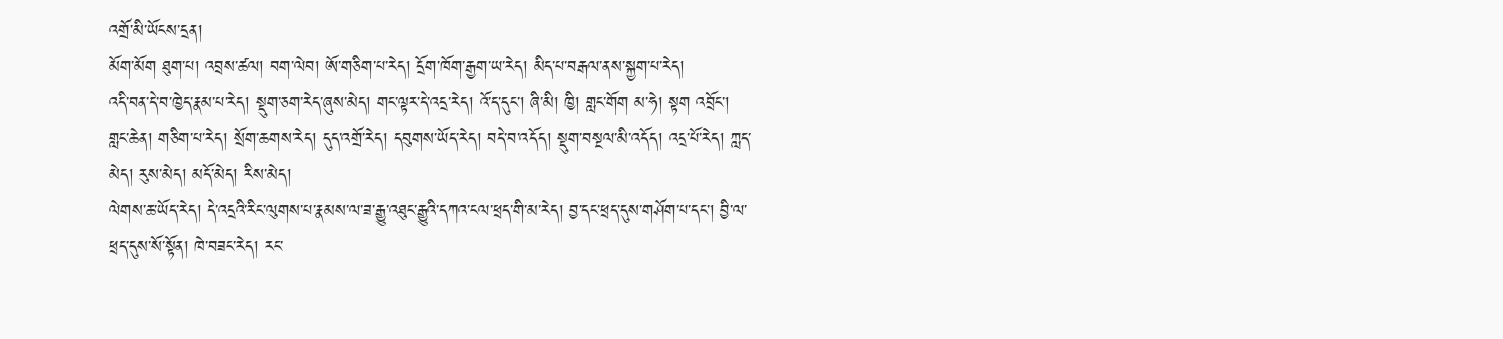འགྲོ་མི་ཡོངས་དྲན།
མོག་མོག ཐུག་པ། འབྲས་ཚལ། བག་ལེབ། ཨོ་གཅིག་པ་རེད། དྲོག་ཁོག་རྒྱག་ཡ་རེད། མིད་པ་བརྒལ་ནས་སྐྱག་པ་རེད།
འདི་བན་དེ་བ་ཁྱེད་རྣམ་པ་རེད། སྡུག་ཅག་རེད་ཞུས་མེད། གང་ལྟར་དེ་འདྲ་རེད། འོ་ད་དུང་། ཞི་མི། ཁྱི། གླང་གོག མ་ཧེ། སྟག འབྲོང་། གླང་ཆེན། གཅིག་པ་རེད། སྲོག་ཆགས་རེད། དུད་འགྲོ་རེད། དབུགས་ཡོད་རེད། བདེ་བ་འདོད། སྡུག་བསྔལ་མི་འདོད། འདྲ་པོ་རེད། ཀླད་མེད། རུས་མེད། མདོ་མེད། རིས་མེད།
ལེགས་ཆ་ཡོད་རེད། དེ་འདྲའི་རིང་ལུགས་པ་རྣམས་ལ་ཟ་རྒྱུ་འཐུང་རྒྱུའི་དཀའ་ངལ་ཕྲད་གི་མ་རེད། བྱ་དང་ཕྲད་དུས་གཤོག་པ་དང་། བྱི་ལ་ཕྲད་དུས་སོ་སྟོན། ཁེ་བཟང་རེད། རང་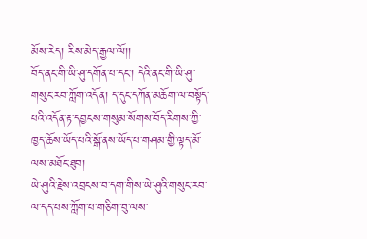མོས་རེད། རིས་མེད་རྒྱལ་ལོ།།
བོད་ནང་གི་ཡི་ཤུ་དགོན་པ་དང་། དེའི་ནང་གི་ཡི་ཤུ་གསུང་རབ་ཀློག་འདོན། ད་དུང་དཀོན་མཆོག་ལ་བསྟོད་པའི་འདོན་རྟ་དབྱངས་གསུམ་སོགས་བོད་རིགས་ཀྱི་ཁྱད་ཆོས་ཡོད་པའི་སྒོ་ནས་ཡོད་པ་གཤམ་གྱི་ལྟད་མོ་ལས་མཐོང་ཐུབ།
ཡེ་ཤུའི་རྗེས་འབྲངས་བ་དག་གིས་ཡེ་ཤུའི་གསུང་རབ་ལ་དད་པས་ཀློག་པ་གཅིག་བུ་ལས་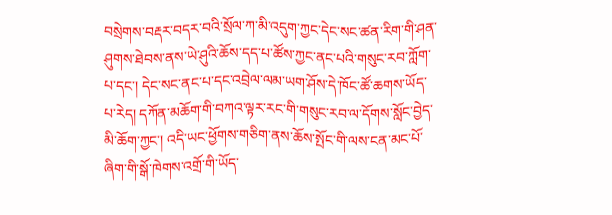བསྲེགས་བརྡར་བདར་བའི་སྲོལ་ཀ་མི་འདུག་ཀྱང་དེང་སང་ཚན་རིག་གི་ཤན་ཤུགས་ཐེབས་ནས་ཡེ་ཤུའི་ཆོས་དད་པ་ཚོས་ཀྱང་ནང་པའི་གསུང་རབ་ཀློག་པ་དང་། དེང་སང་ནང་པ་དང་འབྲེལ་ལམ་ཡག་ཤོས་དེ་ཁོང་ཚོ་ཆགས་ཡོད་པ་རེད། དཀོན་མཆོག་གི་བཀའ་ལྟར་རང་གི་གསུང་རབ་ལ་དོགས་སློང་བྱེད་མི་ཆོག་ཀྱང་། འདི་ཡང་ཕྱོགས་གཅིག་ནས་ཆོས་སྤོང་གི་ལས་ངན་མང་པོ་ཞིག་གི་སྒོ་ཁེགས་འགྲོ་གི་ཡོད་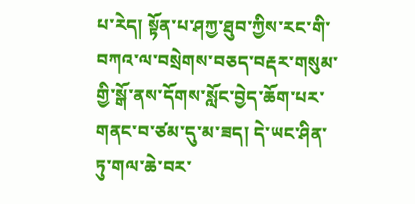པ་རེད། སྟོན་པ་ཤཀྱ་ཐུབ་ཀྱིས་རང་གི་བཀའ་ལ་བསྲེགས་བཅད་བརྡར་གསུམ་གྱི་སྒོ་ནས་དོགས་སློང་བྱེད་ཆོག་པར་གནང་བ་ཙམ་དུ་མ་ཟད། དེ་ཡང་ཤིན་ཏུ་གལ་ཆེ་བར་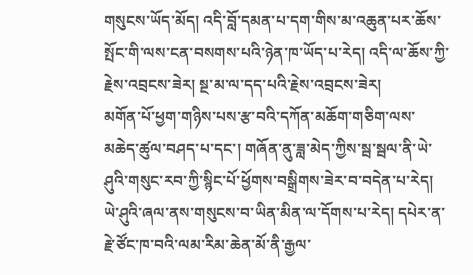གསུངས་ཡོད་མོད། འདི་བློ་དམན་པ་དག་གིས་མ་འཆུན་པར་ཆོས་སྤོང་གི་ལས་ངན་བསགས་པའི་ཉེན་ཁ་ཡོད་པ་རེད། འདི་ལ་ཆོས་ཀྱི་རྗེས་འབྲངས་ཟེར། སྔ་མ་ལ་དད་པའི་རྗེས་འབྲངས་ཟེར།
མགོན་པོ་ཕྱག་གཉིས་པས་རྩ་བའི་དཀོན་མཆོག་གཅིག་ལས་མཆེད་ཚུལ་བཤད་པ་དང་། གཞོན་ནུ་ཟླ་མེད་ཀྱིས་སྦ་སྦལ་ནི་ཡེ་ཤུའི་གསུང་རབ་ཀྱི་སྙིང་པོ་ཕྱོགས་བསྒྲིགས་ཟེར་བ་བདེན་པ་རེད། ཡེ་ཤུའི་ཞལ་ནས་གསུངས་བ་ཡིན་མིན་ལ་དོགས་པ་རེད། དཔེར་ན་རྗེ་ཙོང་ཁ་བའི་ལམ་རིམ་ཆེན་མོ་ནི་རྒྱལ་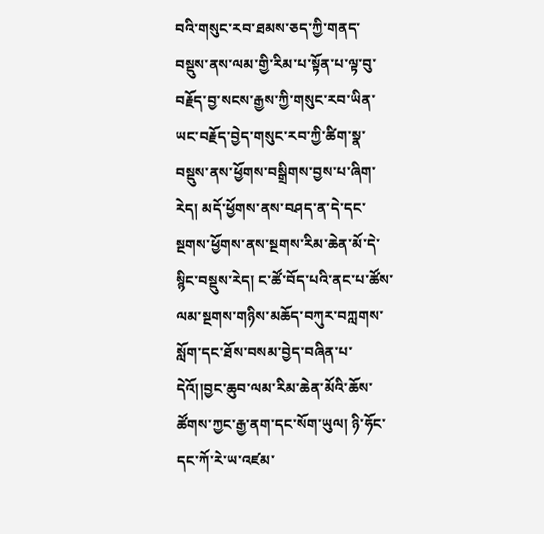བའི་གསུང་རབ་ཐམས་ཅད་ཀྱི་གནད་བསྡུས་ནས་ལམ་གྱི་རིམ་པ་སྟོན་པ་ལྟ་བུ་བརྗོད་བྱ་སངས་རྒྱས་ཀྱི་གསུང་རབ་ཡིན་ཡང་བརྗོད་བྱེད་གསུང་རབ་ཀྱི་ཚིག་སྣ་བསྡུས་ནས་ཕྱོགས་བསྒྲིགས་བྱས་པ་ཞིག་རེད། མདོ་ཕྱོགས་ནས་བཤད་ན་དེ་དང་སྔགས་ཕྱོགས་ནས་སྔགས་རིམ་ཆེན་མོ་དེ་སྙིང་བསྡུས་རེད། ང་ཚོ་བོད་པའི་ནང་པ་ཚོས་ལམ་སྔགས་གཉིས་མཆོད་བཀུར་བཀླགས་སློག་དང་ཐོས་བསམ་བྱེད་བཞིན་པ་དེའོ།།བྱང་ཆུབ་ལམ་རིམ་ཆེན་མོའི་ཆོས་ཚོགས་ཀྱང་རྒྱ་ནག་དང་སོག་ཡུལ། ཉི་ཧོང་དང་ཀོ་རེ་ཡ་འཛམ་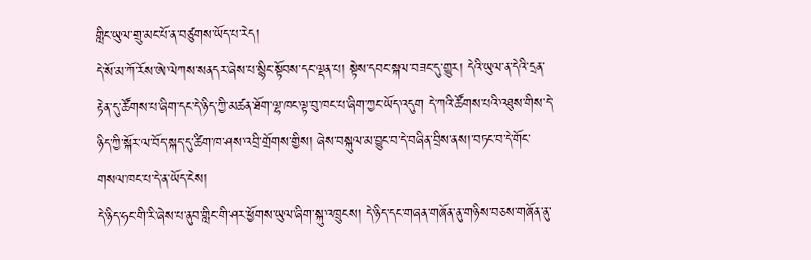གླིང་ཡུལ་གྲུ་མང་པོ་ན་བཙུགས་ཡོད་པ་རེད།
དེ་སོ་མ་ཀོ་རོས་ཨེ་ལེཀས་སནདར་ཞེས་པ་སྙིང་སྟོབས་དང་ལྡན་པ། སྟེས་དབང་སྐལ་བཟང་དུ་གྱུར། དེའི་ཡུལ་ན་དེའི་དྲན་རྟེན་དུ་ཚོགས་པ་ཞིག་དང་དེ་ཉིད་ཀྱི་མཚན་ཐོག་ལྷ་ཁང་ལྟ་བུ་ཁང་པ་ཞིག་ཀྱང་ཡོད་འདུག དེ་ཀའི་ཚོགས་པའི་འཐུས་གིས་དེ་ཉིད་ཀྱི་སྐོར་ལ་བོད་སྐད་དུ་ཚིག་ཁ་ཤས་འབྲི་གྲོགས་གྱིས། ཞེས་བསྐུལ་མ་བྱུང་བ་དེ་བཞིན་བྲིས་ནས།་བཏང་བ་དེ་གོང་གསལ་ཁང་པ་དེ་ན་ཡོད་ངེས།
དེ་ཉིད་ཧང་གི་རི་ཞེས་པ་ནུབ་གླིང་གི་ཤར་ཕྱོགས་ཡུལ་ཞིག་སྐུ་འཁྲུངས། དེ་ཉིད་དང་གཞན་གཞོན་ནུ་གཉིས་བཅས་གཞོན་ནུ་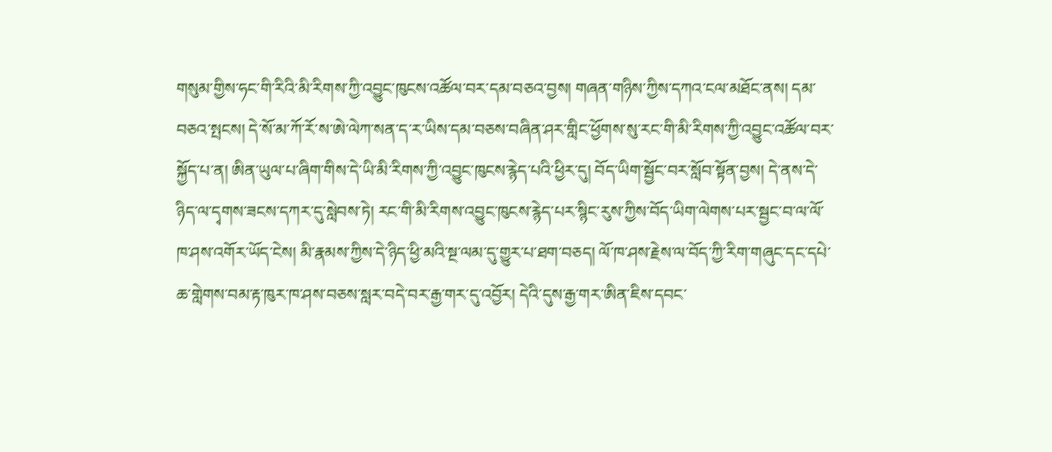གསུམ་གྱིས་ཧང་གི་རིའི་མི་རིགས་ཀྱི་འབྱུང་ཁུངས་འཚོལ་བར་དམ་བཅའ་བྱས། གཞན་གཉིས་ཀྱིས་དཀའ་ངལ་མཐོང་ནས། དམ་བཅའ་སྤངས། དེ་སོ་མ་ཀོ་རོ་ས་ཨེ་ལེཀ་སན་ད་ར་ཡིས་དམ་བཅས་བཞིན་ཤར་གླིང་ཕྱོགས་སུ་རང་གི་མི་རིགས་ཀྱི་འབྱུང་འཚོལ་བར་སྐྱོད་པ་ན། ཨིན་ཡུལ་པ་ཞིག་གིས་དེ་ཡི་མི་རིགས་ཀྱི་འབྱུང་ཁུངས་རྙེད་པའི་ཕྱིར་དུ། བོད་ཡིག་སྦྱོང་བར་སློབ་སྟོན་བྱས། དེ་ནས་དེ་ཉིད་ལ་དྭགས་ཟངས་དཀར་དུ་སླེབས་ཏེ། རང་གི་མི་རིགས་འབྱུང་ཁུངས་རྙེད་པར་སྙིང་རུས་ཀྱིས་བོད་ཡིག་ལེགས་པར་སྦྱང་བ་ལ་ལོ་ཁ་ཤས་འགོར་ཡོད་ངེས། མི་རྣམས་ཀྱིས་དེ་ཉིད་ཕྱི་མའི་སྔ་ལམ་དུ་གྱུར་པ་ཐག་བཅད། ལོ་ཁ་ཤས་རྗེས་ལ་བོད་ཀྱི་རིག་གཞུང་དང་དཔེ་ཆ་གླེགས་བམ་རྟ་ཁུར་ཁ་ཤས་བཅས་སླར་བདེ་བར་རྒྱ་གར་དུ་འབྱོར། དེའི་དུས་རྒྱ་གར་ཨིན་ཇིས་དབང་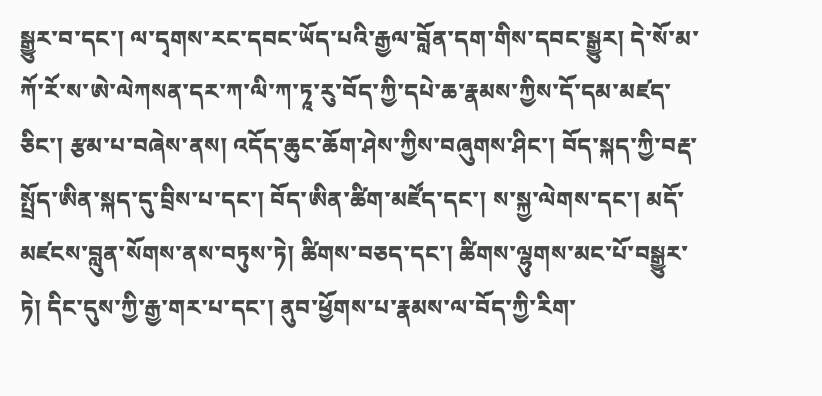སྒྱུར་བ་དང་། ལ་དྭགས་རང་དབང་ཡོད་པའི་རྒྱལ་བློན་དག་གིས་དབང་སྒྱུར། དེ་སོ་མ་ཀོ་རོ་ས་ཨེ་ལེཀསན་དར་ཀ་ལི་ཀ་ཏཱ་རུ་བོད་ཀྱི་དཔེ་ཆ་རྣམས་ཀྱིས་དོ་དམ་མཛད་ཅིང་། རྩམ་པ་བཞེས་ནས། འདོད་ཆུང་ཆོག་ཤེས་ཀྱིས་བཞུགས་ཤིང་། བོད་སྐད་ཀྱི་བརྡ་སྤྲོད་ཨིན་སྐད་དུ་བྲིས་པ་དང་། བོད་ཨིན་ཚིག་མཛོད་དང་། ས་སྐྱ་ལེགས་དང་། མདོ་མཛངས་བླུན་སོགས་ནས་བཏུས་ཏེ། ཚིགས་བཅད་དང་། ཚིགས་ལྷུགས་མང་པོ་བསྒྱུར་ཏེ། དིང་དུས་ཀྱི་རྒྱ་གར་པ་དང་། ནུབ་ཕྱོགས་པ་རྣམས་ལ་བོད་ཀྱི་རིག་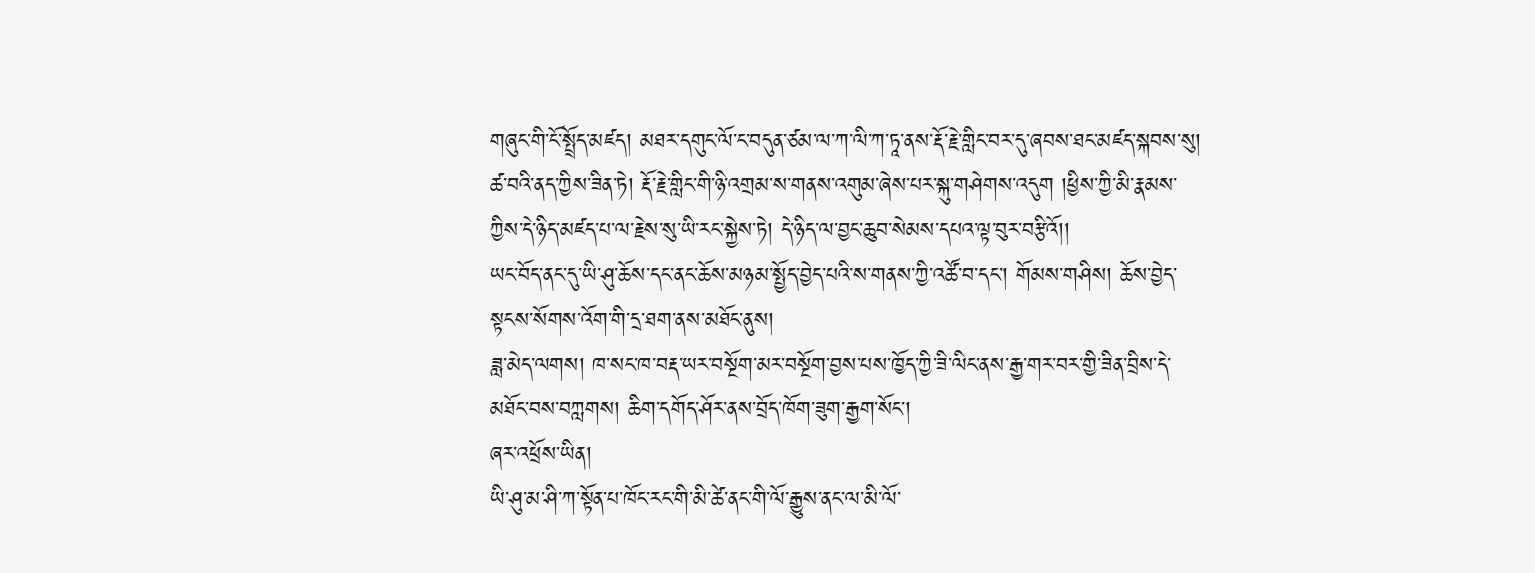གཞུང་གི་ངོ་སྤྲོད་མཛད། མཐར་དགུང་ལོ་ང་བདུན་ཙམ་ལ་ཀ་ལི་ཀ་ཏཱ་ནས་རྡོ་རྗེ་གླིང་བར་དུ་ཞབས་ཐང་མཛད་སྐབས་སུ། ཚ་བའི་ནད་ཀྱིས་ཟིན་ཏེ། རྡོ་རྗེ་གླིང་གི་ཉི་འགྲམ་ས་གནས་འགུམ་ཞེས་པར་སྐུ་གཤེགས་འདུག །ཕྱིས་ཀྱི་མི་རྣམས་ཀྱིས་དེ་ཉིད་མཛད་པ་ལ་རྗེས་སུ་ཡི་རང་སྐྱེས་ཏེ། དེ་ཉིད་ལ་བྱང་ཆུབ་སེམས་དཔའ་ལྟ་བུར་བརྩིའོ།།
ཡང་བོད་ནང་དུ་ཡི་ཤུ་ཆོས་དང་ནང་ཆོས་མཉམ་སྤྱོད་བྱེད་པའི་ས་གནས་ཀྱི་འཚོ་བ་དང་། གོམས་གཤིས། ཆོས་བྱེད་སྟངས་སོགས་འོག་གི་དྲ་ཐག་ནས་མཐོང་ནུས།
ཟླ་མེད་ལགས། ཁ་སང་ཁ་བརྡ་ཡར་བསྔོག་མར་བསྔོག་བྱས་པས་ཁྱོད་ཀྱི་ཟི་ལིང་ནས་རྒྱ་གར་བར་གྱི་ཟིན་བྲིས་དེ་མཐོང་བས་བཀླགས། ཆིག་དགོད་ཤོར་ནས་བྲོད་ཁོག་ཟུག་རྒྱག་སོང་།
ཞར་འཕྲོས་ཡིན།
ཡི་ཤུ་མ་ཤི་ཀ་སྟོན་པ་ཁོང་རང་གི་མི་ཚེ་ནང་གི་ལོ་རྒྱུས་ནང་ལ་མི་ལོ་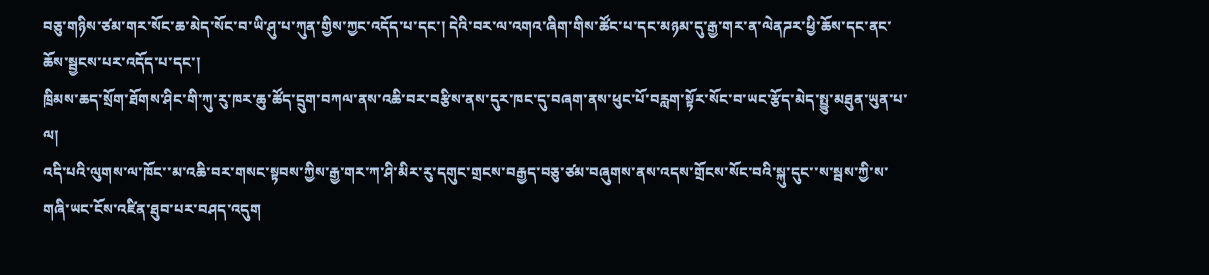བཅུ་གཉིས་ཙམ་གར་སོང་ཆ་མེད་སོང་བ་ཡི་ཤུ་པ་ཀུན་གྱིས་ཀྱང་འདོད་པ་དང་། དེའི་བར་ལ་འགའ་ཞིག་གིས་ཚོང་པ་དང་མཉམ་དུ་རྒྱ་གར་ན་ལེནཌར་ཕྱི་ཆོས་དང་ནང་ཆོས་སྦྱངས་པར་འདོད་པ་དང་།
ཁྲིམས་ཆད་སྲོག་ཐོགས་ཤིང་གི་ཀུ་རུ་ཁར་ཆུ་ཚོད་དྲུག་བཀལ་ནས་འཆི་བར་བརྩིས་ནས་དུར་ཁང་དུ་བཞག་ནས་ཕུང་པོ་བརླག་སྟོར་སོང་བ་ཡང་རྩོད་མེད་སྤྱུ་མཐུན་ཡུན་པ་ལ།
འདི་པའི་ལུགས་ལ་ཁོང་་མ་འཆི་བར་གསང་སྟབས་ཀྱིས་རྒྱ་གར་ཀ་ཤི་མིར་རུ་དགུང་གྲངས་བརྒྱད་བཅུ་ཙམ་བཞུགས་ནས་འདས་གྲོངས་སོང་བའི་སྐུ་དུང་་ས་སྦས་ཀྱི་ས་གཞི་ཡང་ངོས་འཛིན་ཐུབ་པར་བཤད་འདུག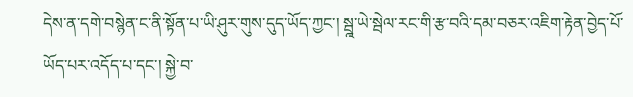དེས་ན་དགེ་བསྙེན་ང་ནི་སྟོན་པ་ཡི་ཤུར་གུས་དུད་ཡོད་ཀྱང་། སྦྰ་ཡེ་སྦེལ་རང་གི་རྩ་བའི་དམ་བཅར་འཇིག་རྟེན་བྱེད་པོ་ཡོད་པར་འདོད་པ་དང་། སྐྱེ་བ་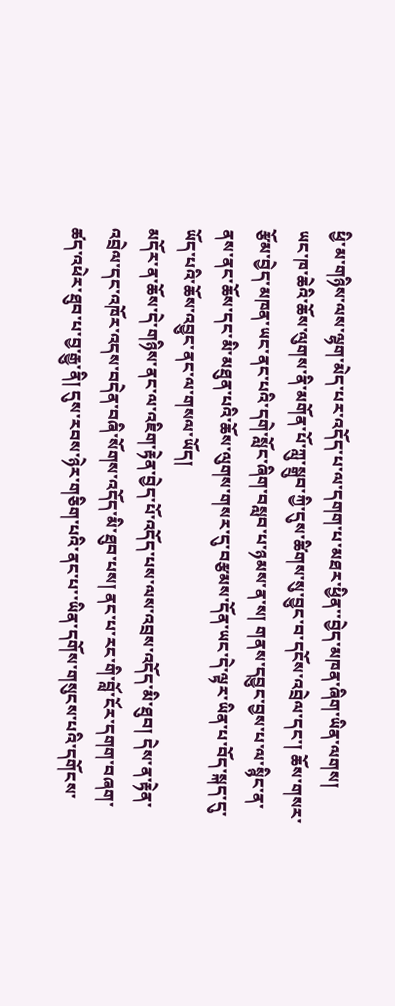ཕྱི་མ་གཉིས་ལས་ལྷག་མེད་པར་འདོད་པ་ལ་དགག་པ་མཐར་ཕྱིན་་བྱེད་མཁན་ཞིག་ཡིན་ལགས།
ཡང་ཁ་ཆེའི་ཆོས་ལུགས་ནི་མགོན་པོ་ཀླུ་སྒྲུབ་ཀྱི་དུས་ཚིགས་སུ་བྱུང་བ་དངོས་འབྲེལ་དང་། ཆོས་གསར་རྩོམ་བྱེད་མཁན་ཡང་ནང་པའི་དགེ་སློང་ཞིག་བསླབ་པ་ཉམས་ན་ས། གནས་དབྱུང་བྱས་པ་ལ་སྙིང་ན་ནས་ནང་ཆོས་དང་མི་མཐུན་པའི་ཆོས་ལུགས་གསར་དུ་བརྩམས་དོན་ཡང་དེ་ལྟར་ཡིན་པ་བོད་སྐད་དུ་ཡོད་པའི་ཆོས་འབྱུང་ནང་ལ་གསལ་ཡོད།
མདོར་ན་ཆོས་དེ་གཉིས་ནང་ལ་འཇིག་རྟེན་བྱེད་པོ་འདོད་པས་ལས་འབྲས་འདོད་མི་ཐུབ། དེས་ན་རྟེན་འབྲེལ་དང་འཁོར་འདས་བདེན་བཞི་སོགས་འདོད་མི་ཐུབ་པས། ནང་པ་རང་གི་བློ་ངོར་དགག་བཞག་ཚད་འཕེར་ཐུབ་པ་བྱ་རྒྱུ་ནི། དུས་རབས་ཉེར་གཅིག་པའི་ནང་པ་་ཡིན་དགོས་གསུངས་པའི་དགོངས་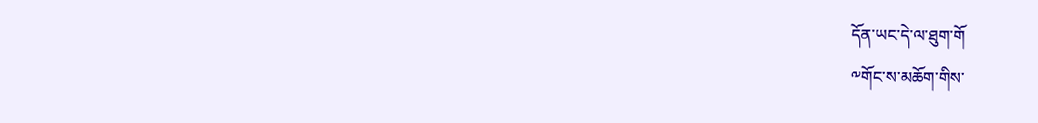དོན་ཡང་དེ་ལ་ཐུག་གོ
༸གོང་ས་མཆོག་གིས་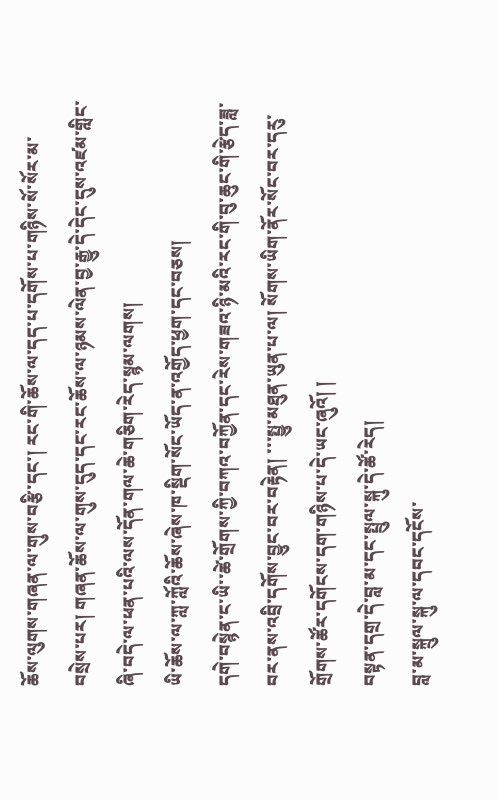ཆོས་ལུགས་གཞན་ལ་གུས་བརྩི་དང་། རང་གི་ཆོས་ལ་དད་པ་དགོས་པ་གཉིས་སོ་སོར་མ་བསྲེས་པར། གཞན་ཆོས་ལ་གུས་དུད་དང་རང་ཆོས་ལ་ཉམས་ལེན་བྱ་རྒྱུ་དེ་དེང་དུས་འཛམ་གླིང་ཞི་བདེ་ལ་ཕན་པའི་ལས་དོན་གལ་ཆེ་གཅིག་རེད་སྙམ་ལགས།
ཡི་ཆོས་ལ་ཀླ་ཀློའི་ཆོས་ཞེས་ཁ་སྡིག་སོང་ཡོད་ན་འགྱོད་ཕྱག་དང་བཅས།
དགེ་བསྙེན་ང་ཡི་་ཚེ་གྲོགས་ཀྱི་བཀའ་བཀྱོན་དང་རེས་གཟའ་ཉི་མའི་རང་གི་བུ་ཆུང་གི་རྩེད་ཟླ་བར་ནས་འབྲི་དགོས་བྱུང་བར་བརྟེན། ་་་སྤྱུ་མཐུན་ཡུན་པ་ལ། སོགས་ཡིག་ནོར་སོང་བར་དརུ་གྲོགས་ཚོར་དགོངས་དག་གཉིས་པ་དེ་ཡང་ཞུའོ། །
བསྟན་དགྲ་དེ་བླ་མ་དང་སྤྲུལ་སྐུ་དེ་ཚོ་རེད།
བླ་མ་སྐྲུལ་སྐུ་ལ་དབང་དངོས་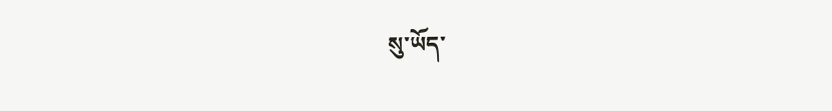སུ་ཡོད་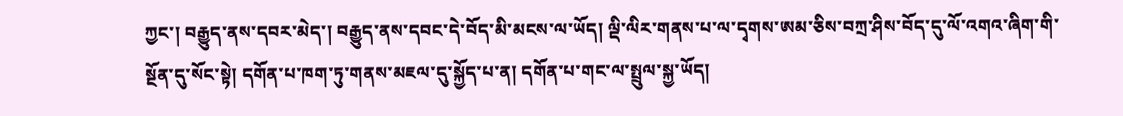ཀྱང་། བརྒྱུད་ནས་དབར་མེད་། བརྒྱུད་ནས་དབང་དེ་བོད་མི་མངས་ལ་ཡོད། ལྡི་ལིར་གནས་པ་ལ་དྭགས་ཨམ་ཅིས་བཀྲ་ཤིས་བོད་དུ་ལོ་འགའ་ཞིག་གི་སྔོན་དུ་སོང་སྟེ། དགོན་པ་ཁག་ཏུ་གནས་མཇལ་དུ་སྐྱོད་པ་ན། དགོན་པ་གང་ལ་སྤྲུལ་སྐྱ་ཡོད།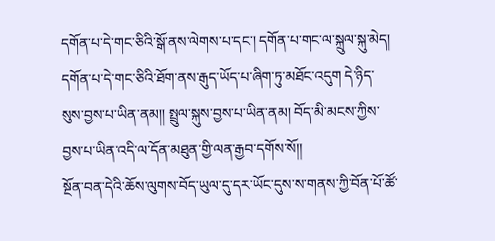དགོན་པ་དེ་གང་ཅིའི་སྒོ་ནས་ལེགས་པ་དང་། དགོན་པ་གང་ལ་སྐྲུལ་སྐུ་མེད། དགོན་པ་དེ་གང་ཅིའི་ཐོག་ནས་རྒུད་ཡོད་པ་ཞིག་ཏུ་མཐོང་འདུག དེ་ཉིད་སུས་བྱས་པ་ཡིན་ནམ།། སྤྲུལ་སྐུས་བྱས་པ་ཡིན་ནམ། བོད་མི་མངས་ཀྱིས་བྱས་པ་ཡིན་འདི་ལ་དོན་མཐུན་གྱི་ལན་རྒྱབ་དགོས་སོ།།
སྔོན་བན་དེའི་ཆོས་ལུགས་བོད་ཡུལ་དུ་དར་ཡོང་དུས་ས་གནས་ཀྱི་བོན་པོ་ཚོ་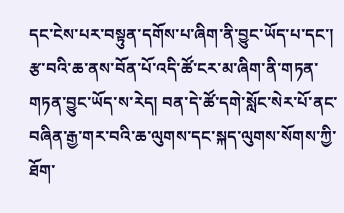དང་ངེས་པར་བསྟུན་དགོས་པ་ཞིག་ནི་བྱུང་ཡོད་པ་དང་། རྩ་བའི་ཆ་ནས་བོན་པོ་འདི་ཚོ་ངར་མ་ཞིག་ནི་གཏན་གཏན་བྱུང་ཡོད་ས་རེད། བན་དེ་ཚོ་དགེ་སློང་སེར་པོ་ནང་བཞིན་རྒྱ་གར་བའི་ཆ་ལུགས་དང་སྐད་ལུགས་སོགས་ཀྱི་ཐོག་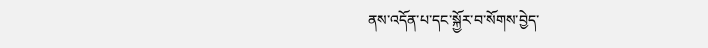ནས་འདོན་པ་དང་སྐྱོར་བ་སོགས་བྱེད་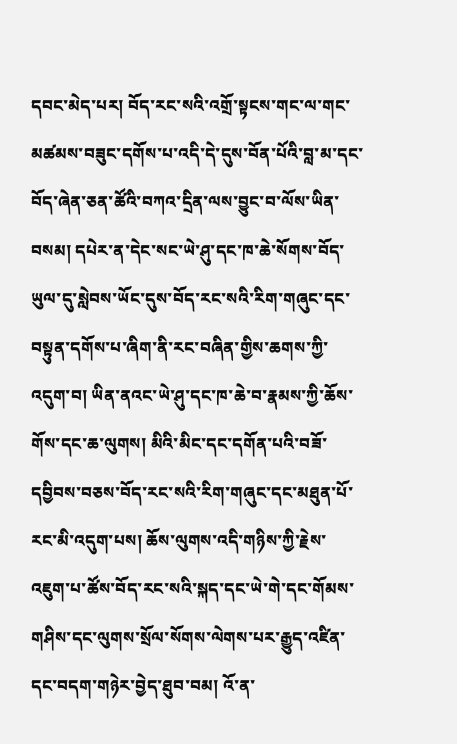དབང་མེད་པར། བོད་རང་སའི་འགྲོ་སྟངས་གང་ལ་གང་མཚམས་བཟུང་དགོས་པ་འདི་དེ་དུས་བོན་པོའི་བླ་མ་དང་བོད་ཞེན་ཅན་ཚོའི་བཀའ་དྲིན་ལས་བྱུང་བ་ལོས་ཡིན་བསམ། དཔེར་ན་དེང་སང་ཡེ་ཤུ་དང་ཁ་ཆེ་སོགས་བོད་ཡུལ་དུ་སླེབས་ཡོང་དུས་བོད་རང་སའི་རིག་གཞུང་དང་བསྟུན་དགོས་པ་ཞིག་ནི་རང་བཞིན་གྱིས་ཆགས་ཀྱི་འདུག་བ། ཡིན་ནའང་ཡེ་ཤུ་དང་ཁ་ཆེ་བ་རྣམས་ཀྱི་ཆོས་གོས་དང་ཆ་ལུགས། མིའི་མིང་དང་དགོན་པའི་བཟོ་དབྱིབས་བཅས་བོད་རང་སའི་རིག་གཞུང་དང་མཐུན་པོ་རང་མི་འདུག་པས། ཆོས་ལུགས་འདི་གཉིས་ཀྱི་རྗེས་འཇུག་པ་ཚོས་བོད་རང་སའི་སྐད་དང་ཡེ་གེ་དང་གོམས་གཤིས་དང་ལུགས་སྲོལ་སོགས་ལེགས་པར་རྒྱུད་འཛིན་དང་བདག་གཉེར་བྱེད་ཐུབ་བམ། འོ་ན་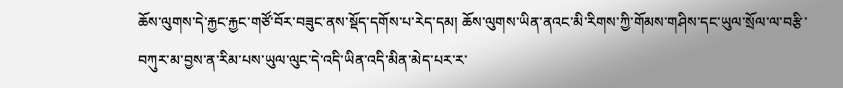ཆོས་ལུགས་དེ་རྐྱང་རྐྱང་གཙོ་བོར་བཟུང་ནས་སྡོད་དགོས་པ་རེད་དམ། ཆོས་ལུགས་ཡིན་ནའང་མི་རིགས་ཀྱི་གོམས་གཤིས་དང་ཡུལ་སྲོལ་ལ་བརྩི་བཀུར་མ་བྱས་ན་རིམ་པས་ཡུལ་ལུང་དེ་འདི་ཡིན་འདི་མིན་མེད་པར་ར་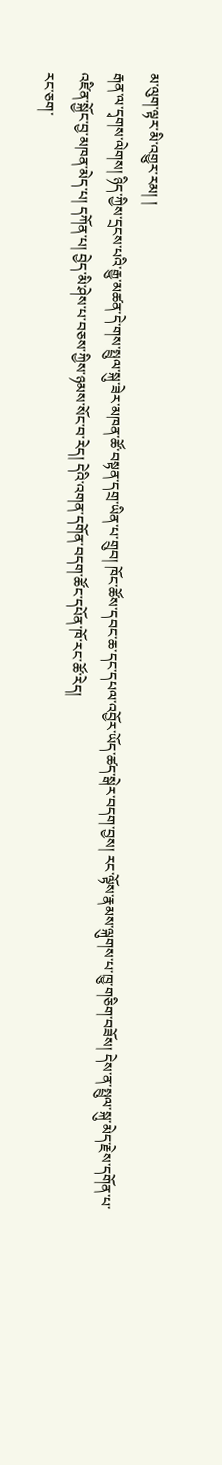མ་ལུག་ལྟར་མི་འགྱུར་རམ། །
རྒན་ལ་དྭགས་ལེགས། ཉིད་ཀྱིས་དྲངས་པའི་རྒྱུ་མཚན་དེ་གས་སྤྲུལ་སྐུ་ཟེར་མཁན་ཚོ་བསྟན་དགྲ་ཡིན་པ་གྲུབ། ཁོང་ཚོས་དབང་ཆ་དང་དཔལ་འབྱོར་ཡོད་ཚད་སྒེར་བདག་བྱས། རང་ལྟོས་རྣམས་ལྐུགས་པ་ཁྱུ་གཅིག་བཟོས། དེས་ན་སྤྲུལ་སྐུ་མེད་རྗེས་དགོན་པ་འཛིན་སྐྱོང་བྱ་མཁན་མེད་པ། དཀོན་པ། བྱེད་མི་ཤེས་པ་བཅས་ཀྱིས་ཉམས་སོང་བ་རེད། དེའི་འགན་དགོན་བདག་ཚོང་དཔོན་ཁོ་རང་ཚོ་རེད།
རང་ཅག་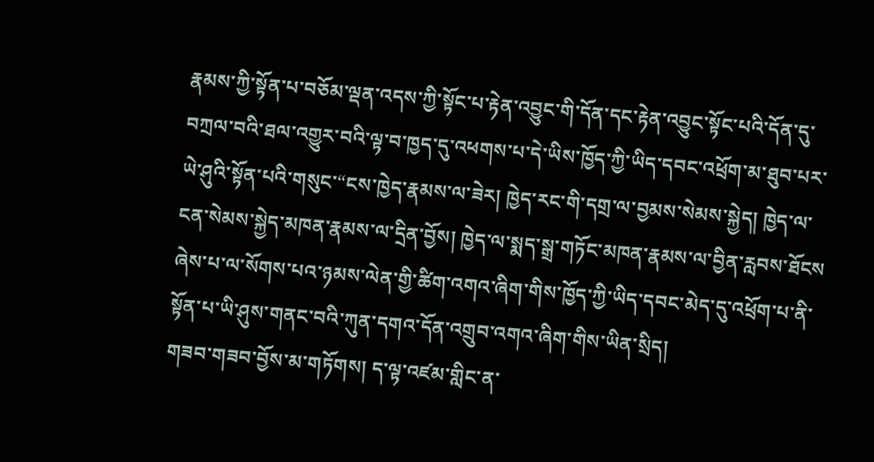རྣམས་ཀྱི་སྟོན་པ་བཅོམ་ལྡན་འདས་ཀྱི་སྟོང་པ་རྟེན་འབྱུང་གི་དོན་དང་རྟེན་འབྱུང་སྟོང་པའི་དོན་དུ་བཀྲལ་བའི་ཐལ་འགྱུར་བའི་ལྟ་བ་ཁྱད་དུ་འཕགས་པ་དེ་ཡིས་ཁྱོད་ཀྱི་ཡིད་དབང་འཕྲོག་མ་ཐུབ་པར་ཡེ་ཤུའི་སྟོན་པའི་གསུང་“ངས་ཁྱེད་རྣམས་ལ་ཟེར། ཁྱེད་རང་གི་དགྲ་ལ་བྱམས་སེམས་སྐྱེད། ཁྱེད་ལ་ངན་སེམས་སྐྱེད་མཁན་རྣམས་ལ་དྲིན་བྱོས། ཁྱེད་ལ་སྨད་སྒྲ་གཏོང་མཁན་རྣམས་ལ་བྱིན་རླབས་ཐོངས ཞེས་པ་ལ་སོགས་པའ་ཉམས་ལེན་གྱི་ཚིག་འགའ་ཞིག་གིས་ཁྱོད་ཀྱི་ཡིད་དབང་མེད་དུ་འཕྲོག་པ་ནི་སྟོན་པ་ཡི་ཤུས་གནང་བའི་ཀུན་དགའ་དོན་འགྲུབ་འགའ་ཞིག་གིས་ཡིན་སྲིད།
གཟབ་གཟབ་བྱོས་མ་གཏོགས། ད་ལྟ་འཛམ་གླིང་ན་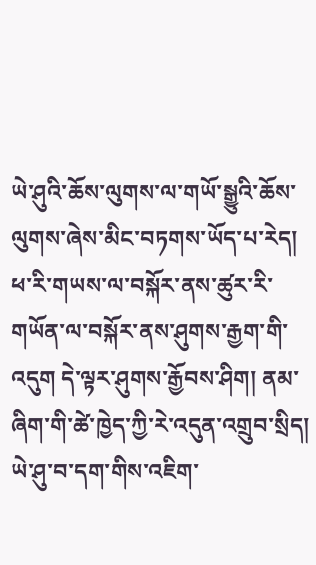ཡེ་ཤུའི་ཆོས་ལུགས་ལ་གཡོ་སྒྱུའི་ཆོས་ལུགས་ཞེས་མིང་བཏགས་ཡོད་པ་རེད།
ཕ་རི་གཡས་ལ་བསྐོར་ནས་ཚུར་རི་གཡོན་ལ་བསྐོར་ནས་ཤུགས་རྒྱག་གི་འདུག དེ་ལྟར་ཤུགས་རྒྱོབས་ཤིག། ནམ་ཞིག་གི་ཚེ་ཁྱེད་ཀྱི་རེ་འདུན་འགྲུབ་སྲིད།
ཡེ་ཤུ་བ་དག་གིས་འཇིག་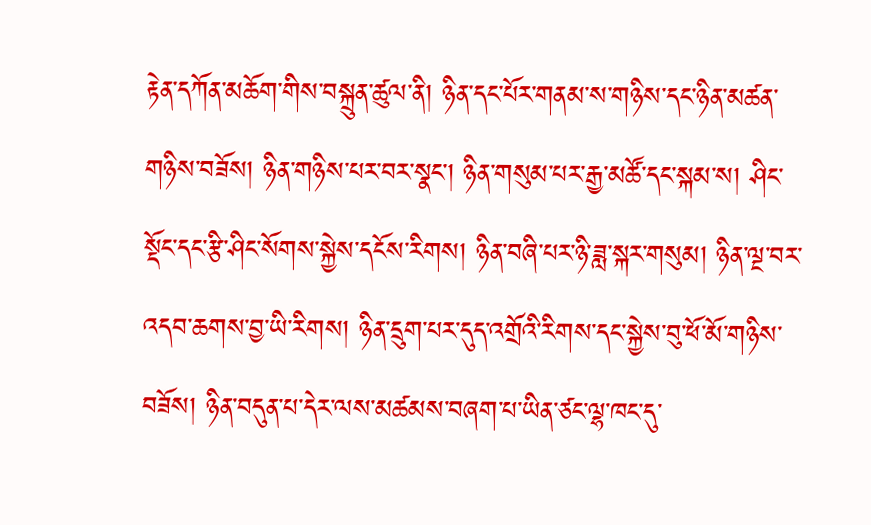རྟེན་དཀོན་མཆོག་གིས་བསྐྲུན་ཚུལ་ནི། ཉིན་དང་པོར་གནམ་ས་གཉིས་དང་ཉིན་མཚན་གཉིས་བཟོས། ཉིན་གཉིས་པར་བར་སྣང་། ཉིན་གསུམ་པར་རྒྱ་མཚོ་དང་སྐམ་ས། ཤིང་སྡོང་དང་རྩི་ཤིང་སོགས་སྐྱེས་དངོས་རིགས། ཉིན་བཞི་པར་ཉི་ཟླ་སྐར་གསུམ། ཉིན་ལྔ་བར་འདབ་ཆགས་བྱ་ཡི་རིགས། ཉིན་དྲུག་པར་དུད་འགྲོའི་རིགས་དང་སྐྱེས་བུ་ཕོ་མོ་གཉིས་བཟོས། ཉིན་བདུན་པ་དེར་ལས་མཚམས་བཞག་པ་ཡིན་ཙང་ལྷ་ཁང་དུ་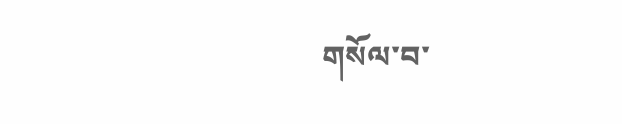གསོལ་བ་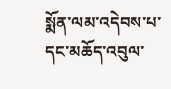སྨོན་ལམ་འདེབས་པ་དང་མཆོད་འབུལ་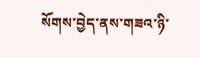སོགས་བྱེད་ནས་གཟའ་ཉི་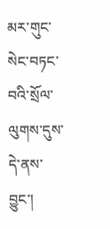མར་གུང་སེང་བཏང་བའི་སྲོལ་ལུགས་དུས་དེ་ནས་བྱུང་།